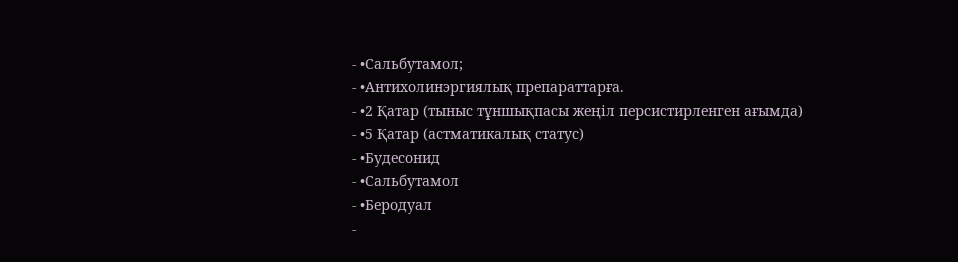- •Сальбутамол;
- •Антихолинэргиялық препараттарға.
- •2 Қатар (тыныс тұншықпасы жеңіл персистирленген ағымда)
- •5 Қатар (астматикалық статус)
- •Будесонид
- •Сальбутамол
- •Беродуал
-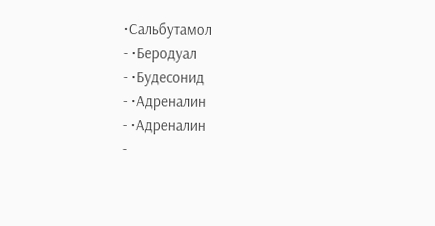•Сальбутамол
- •Беродуал
- •Будесонид
- •Адреналин
- •Адреналин
-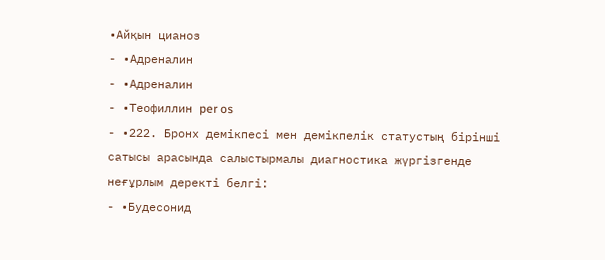•Айқын цианоз
- •Адреналин
- •Адреналин
- •Теофиллин per os
- •222. Бронх демікпесі мен демікпелік статустың бірінші сатысы арасында салыстырмалы диагностика жүргізгенде неғұрлым деректі белгі:
- •Будесонид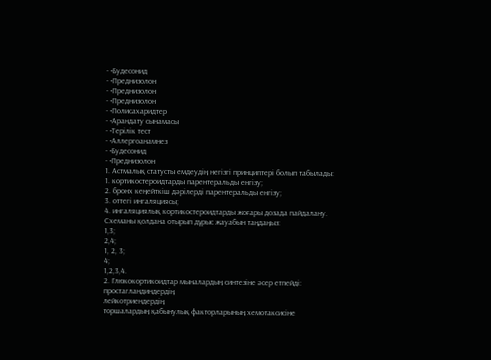- •Будесонид
- •Преднизолон
- •Преднизолон
- •Преднизолон
- •Полисахаридтер
- •Арандату сынамасы
- •Терілік тест
- •Аллергоанамнез
- •Будесонид
- •Преднизолон
1. Астмалық статусты емдеудің негізгі принциптері болып табылады:
1. кортикостероидтарды парентеральды енгізу;
2. бронх кеңейткіш дәрілерді парентеральды енгізу;
3. оттегі ингаляциясы;
4. ингаляциялық кортикостероидтарды жоғары дозада пайдалану.
Схеманы қолдана отырып дұрыс жауабын таңдаңыз:
1,3;
2,4;
1, 2, 3;
4;
1,2,3,4.
2. Глюкокортикоидтар мыналардың синтезіне әсер етпейді:
простагландиндердің
лейкотриендердің
торшалардың қабынулық факторларының хемотаксисіне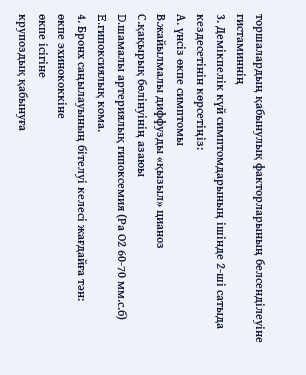торшалардың қабынулық факторларының белсенділеуіне
гистаминнің
3. Демікпелік күй симптомдарының ішінде 2-ші сатыда кездесетінін көрсетіңіз:
А. үнсіз өкпе симптомы
В.жайылмалы диффузды «қызыл» цианоз
С.қақырық бөлінуінің азаюы
D.шамалы артериялық гипоксемия (Ра О2 60-70 мм.с.б)
E.гипоксиялық кома.
4. Бронх саңылауының бітелуі келесі жағдайға тән:
өкпе эхинококкіне
өкпе ісігіне
крупоздық қабынуға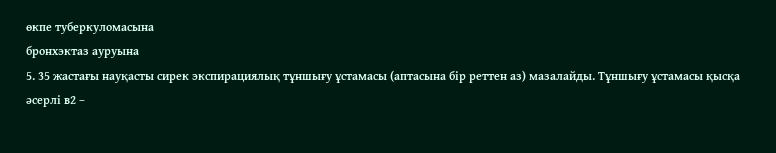өкпе туберкуломасына
бронхэктаз ауруына
5. 35 жастағы науқасты сирек экспирациялық тұншығу ұстамасы (аптасына бір реттен аз) мазалайды. Тұншығу ұстамасы қысқа әсерлі в2 –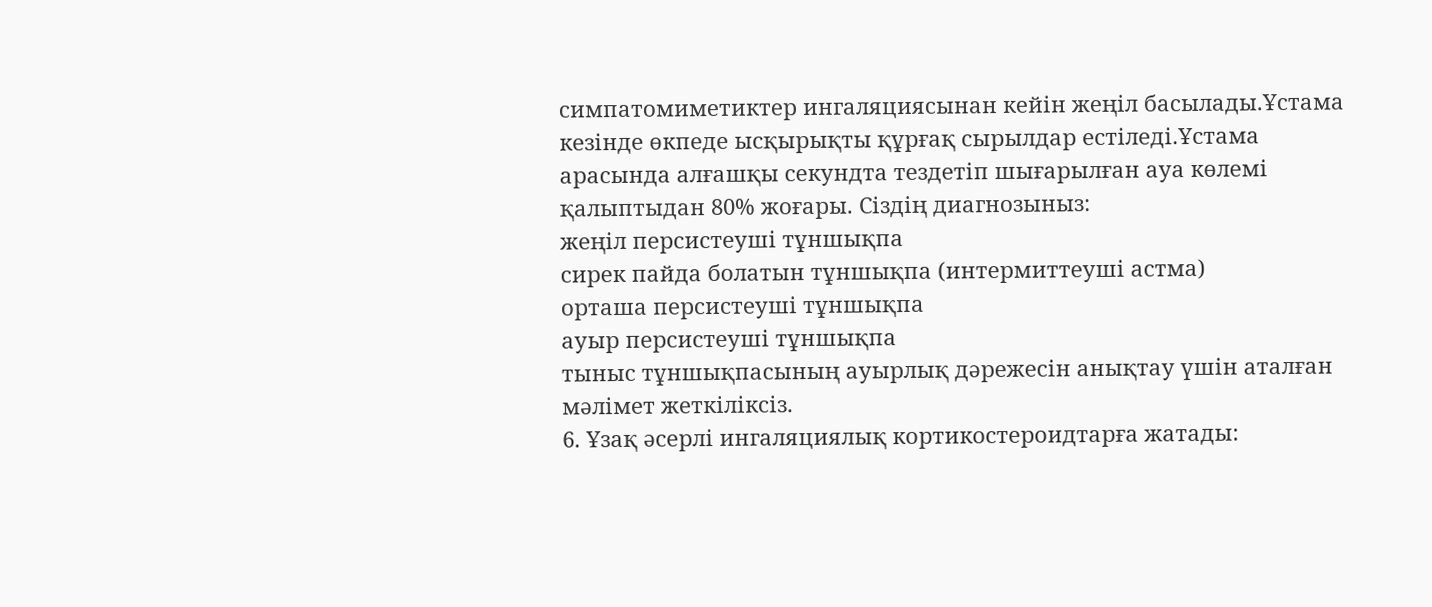симпатомиметиктер ингаляциясынан кейін жеңіл басылады.Ұстама кезінде өкпеде ысқырықты құрғақ сырылдар естіледі.Ұстама арасында алғашқы секундта тездетіп шығарылған ауа көлемі қалыптыдан 80% жоғары. Сіздің диагнозыныз:
жеңіл персистеуші тұншықпа
сирек пайда болатын тұншықпа (интермиттеуші астма)
орташа персистеуші тұншықпа
ауыр персистеуші тұншықпа
тыныс тұншықпасының ауырлық дәрежесін анықтау үшін аталған мәлімет жеткіліксіз.
6. Ұзақ әсерлі ингаляциялық кортикостероидтарға жатады: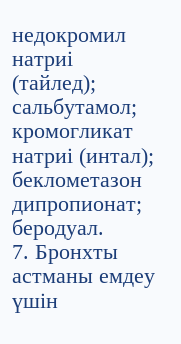недокромил натриі (тайлед);
сальбутамол;
кромогликат натриі (интал);
беклометазон дипропионат;
беродуал.
7. Бронхты астманы емдеу үшін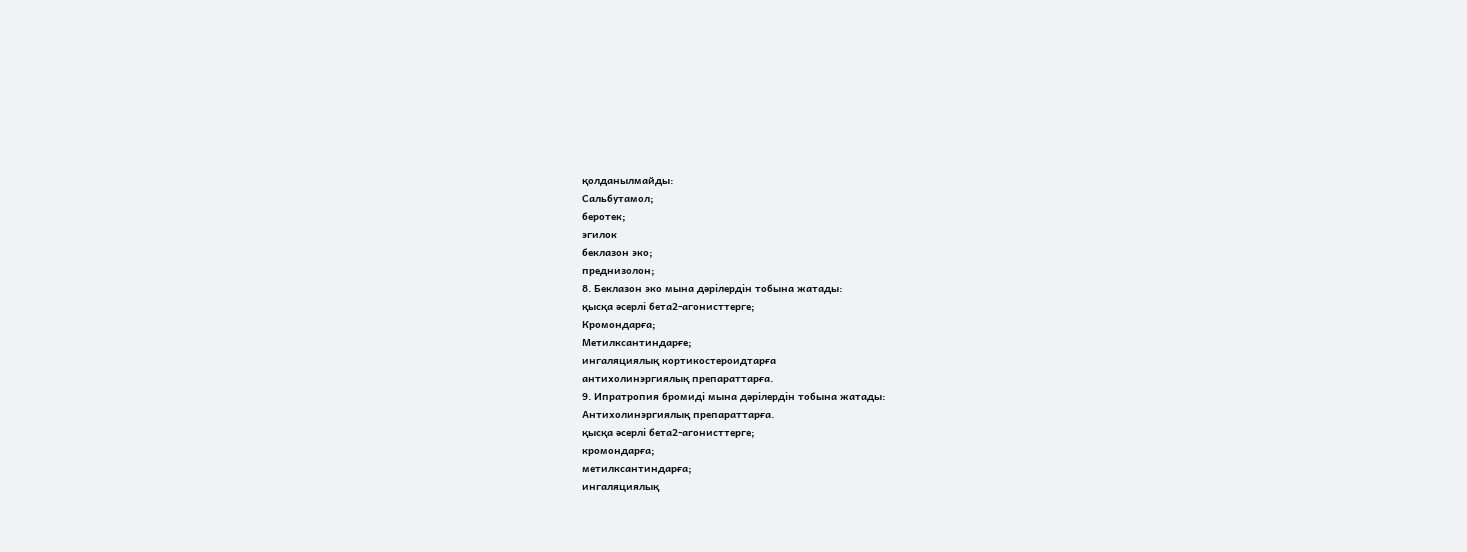қолданылмайды:
Сальбутамол;
беротек;
эгилок
беклазон эко;
преднизолон;
8. Беклазон эко мына дәрілердін тобына жатады:
қысқа әсерлі бета2-агонисттерге;
Кромондарға;
Метилксантиндарғе;
ингаляциялық кортикостероидтарға
антихолинэргиялық препараттарға.
9. Ипратропия бромиді мына дәрілердін тобына жатады:
Антихолинэргиялық препараттарға.
қысқа әсерлі бета2-агонисттерге;
кромондарға;
метилксантиндарға;
ингаляциялық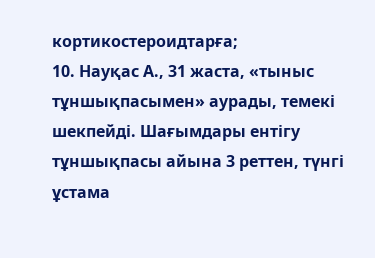кортикостероидтарға;
10. Науқас А., 31 жаста, «тыныс тұншықпасымен» аурады, темекі шекпейді. Шағымдары ентігу тұншықпасы айына 3 реттен, түнгі ұстама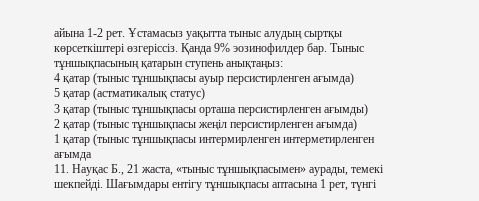айына 1-2 рет. Ұстамасыз уақытта тыныс алудың сыртқы көрсеткіштері өзгеріссіз. Қанда 9% эозинофилдер бар. Тыныс тұншықпасының қатарын ступень анықтаңыз:
4 қатар (тыныс тұншықпасы ауыр персистирленген ағымда)
5 қатар (астматикалық статус)
3 қатар (тыныс тұншықпасы орташа персистирленген ағымды)
2 қатар (тыныс тұншықпасы жеңіл персистирленген ағымда)
1 қатар (тыныс тұншықпасы интермирленген интерметирленген ағымда
11. Науқас Б., 21 жаста, «тыныс тұншықпасымен» аурады, темекі шекпейді. Шағымдары ентігу тұншықпасы аптасына 1 рет, түнгі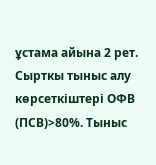ұстама айына 2 рет. Сырткы тыныс алу көрсеткіштері ОФВ (ПСВ)>80%. Тыныс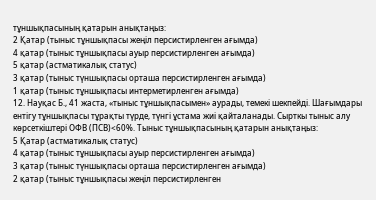тұншықпасының қатарын анықтаңыз:
2 Қатар (тыныс тұншықпасы жеңіл персистирленген ағымда)
4 қатар (тыныс тұншықпасы ауыр персистирленген ағымда)
5 қатар (астматикалық статус)
3 қатар (тыныс түншықпасы орташа персистирленген ағымда)
1 қатар (тыныс тұншықпасы интерметирленген ағымда)
12. Науқас Б., 41 жаста, «тыныс тұншықпасымен» аурады, темекі шекпейді. Шағымдары ентігу тұншықпасы тұрақты түрде, түнгі ұстама жиі қайталанады. Сырткы тыныс алу көрсеткіштері ОФВ (ПСВ)<60%. Тыныс тұншықпасының қатарын анықтаңыз:
5 Қатар (астматикалық статус)
4 қатар (тыныс тұншықпасы ауыр персистирленген ағымда)
3 қатар (тыныс түншықпасы орташа персистирленген ағымда)
2 қатар (тыныс тұншықпасы жеңіл персистирленген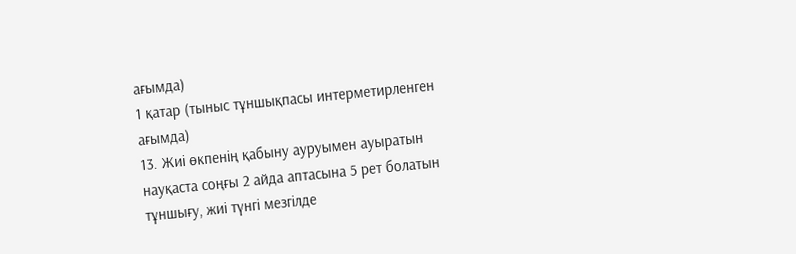ағымда)
1 қатар (тыныс тұншықпасы интерметирленген ағымда)
13. Жиі өкпенің қабыну ауруымен ауыратын науқаста соңғы 2 айда аптасына 5 рет болатын тұншығу, жиі түнгі мезгілде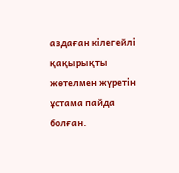аздаған кілегейлі қақырықты жөтелмен жүретін ұстама пайда болған.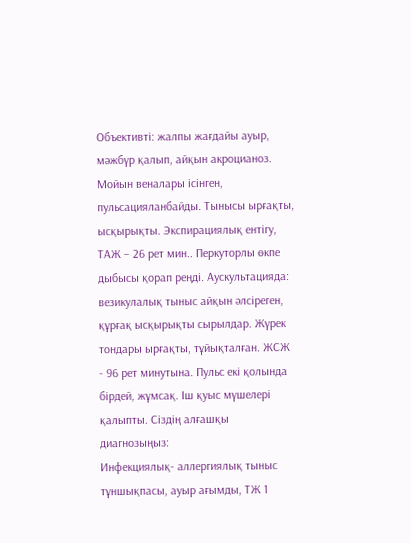Объективті: жалпы жағдайы ауыр, мәжбүр қалып, айқын акроцианоз. Мойын веналары ісінген, пульсацияланбайды. Тынысы ырғақты, ысқырықты. Экспирациялық ентігу, ТАЖ – 26 рет мин.. Перкуторлы өкпе дыбысы қорап реңді. Аускультацияда: везикулалық тыныс айқын әлсіреген, құрғақ ысқырықты сырылдар. Жүрек тондары ырғақты, тұйықталған. ЖСЖ - 96 рет минутына. Пульс екі қолында бірдей, жұмсақ. Іш қуыс мүшелері қалыпты. Сіздің алғашқы диагнозыңыз:
Инфекциялық- аллергиялық тыныс тұншықпасы, ауыр ағымды, ТЖ 1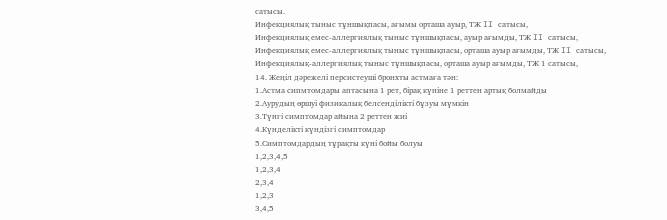сатысы.
Инфекциялық тыныс тұншықпасы, ағымы орташа ауыр, ТЖ II сатысы,
Инфекциялық емес-аллергиялық тыныс тұншықпасы, ауыр ағымды, ТЖ II сатысы,
Инфекциялық емес-аллергиялық тыныс тұншықпасы, орташа ауыр ағымды, ТЖ II сатысы,
Инфекциялық-аллергиялық тыныс тұншықпасы, орташа ауыр ағымды, ТЖ 1 сатысы,
14. Жеңіл дәрежелі персистеуші бронхты астмаға тән:
1.Астма сипмтомдары аптасына 1 рет, бірақ күніне 1 реттен артық болмайды
2.Аурудың өршуі физикалық белсенділікті бұзуы мүмкін
3.Түнгі симптомдар айына 2 реттен жиі
4.Күнделікті күндізгі симптомдар
5.Симптомдардың тұрақты күні бойы болуы
1,2,3,4,5
1,2,3,4
2,3,4
1,2,3
3,4,5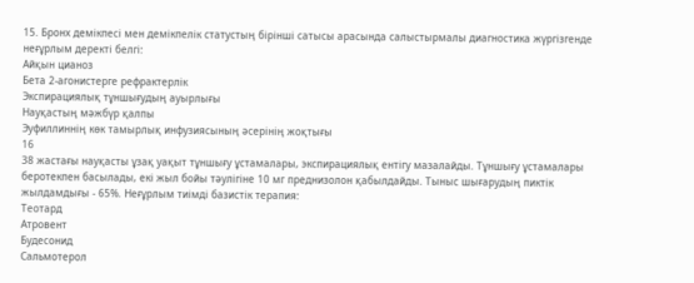15. Бронх демікпесі мен демікпелік статустың бірінші сатысы арасында салыстырмалы диагностика жүргізгенде неғұрлым деректі белгі:
Айқын цианоз
Бета 2-агонистерге рефрактерлік
Экспирациялық тұншығудың ауырлығы
Науқастың мәжбүр қалпы
Эуфиллиннің көк тамырлық инфузиясының әсерінің жоқтығы
16
38 жастағы науқасты ұзақ уақыт тұншығу ұстамалары, экспирациялық ентігу мазалайды. Тұншығу ұстамалары беротекпен басылады, екі жыл бойы тәулігіне 10 мг преднизолон қабылдайды. Тыныс шығарудың пиктік жылдамдығы - 65%. Неғұрлым тиімді базистік терапия:
Теотард
Атровент
Будесонид
Сальмотерол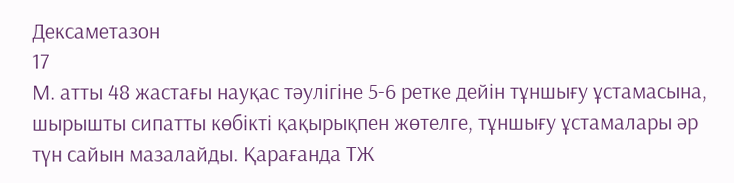Дексаметазон
17
М. атты 48 жастағы науқас тәулігіне 5-6 ретке дейін тұншығу ұстамасына, шырышты сипатты көбікті қақырықпен жөтелге, тұншығу ұстамалары әр түн сайын мазалайды. Қарағанда ТЖ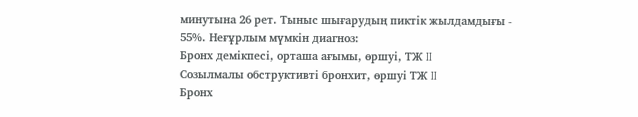минутына 26 рет. Тыныс шығарудың пиктік жылдамдығы - 55%. Неғұрлым мүмкін диагноз:
Бронх демікпесі, орташа ағымы, өршуі, ТЖ II
Созылмалы обструктивті бронхит, өршуі ТЖ II
Бронх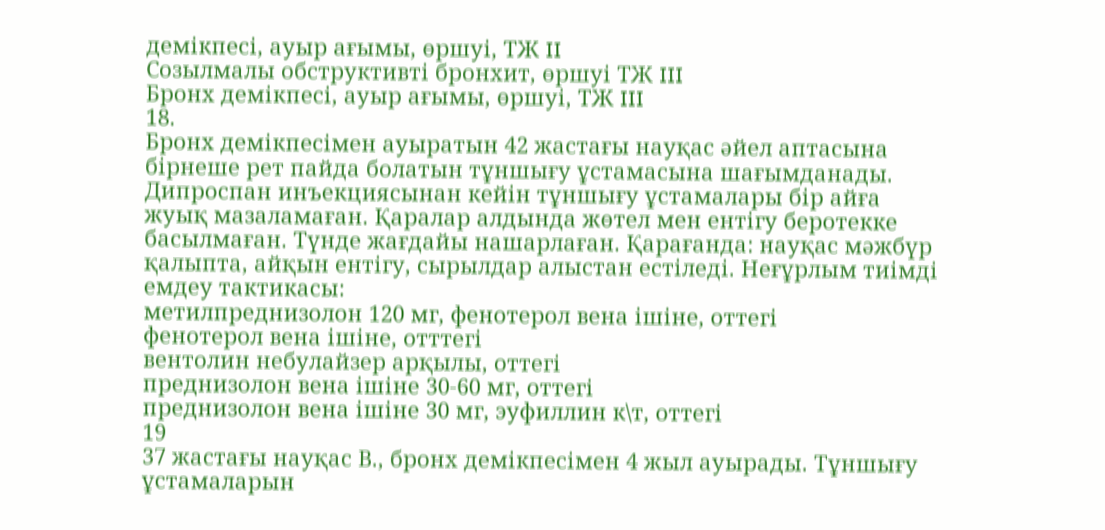демікпесі, ауыр ағымы, өршуі, ТЖ II
Созылмалы обструктивті бронхит, өршуі ТЖ III
Бронх демікпесі, ауыр ағымы, өршуі, ТЖ III
18.
Бронх демікпесімен ауыратын 42 жастағы науқас әйел аптасына бірнеше рет пайда болатын тұншығу ұстамасына шағымданады. Дипроспан инъекциясынан кейін тұншығу ұстамалары бір айға жуық мазаламаған. Қаралар алдында жөтел мен ентігу беротекке басылмаған. Түнде жағдайы нашарлаған. Қарағанда: науқас мәжбүр қалыпта, айқын ентігу, сырылдар алыстан естіледі. Неғұрлым тиімді емдеу тактикасы:
метилпреднизолон 120 мг, фенотерол вена ішіне, оттегі
фенотерол вена ішіне, отттегі
вентолин небулайзер арқылы, оттегі
преднизолон вена ішіне 30-60 мг, оттегі
преднизолон вена ішіне 30 мг, эуфиллин к\т, оттегі
19
37 жастағы науқас В., бронх демікпесімен 4 жыл ауырады. Тұншығу ұстамаларын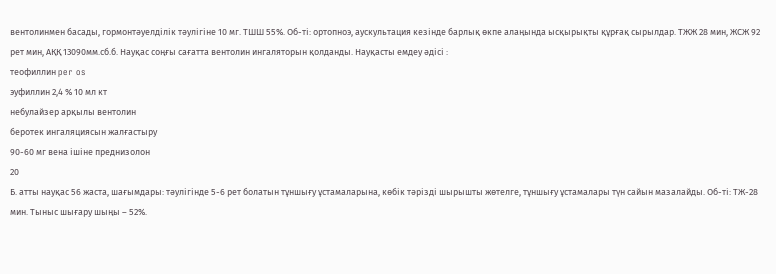вентолинмен басады, гормонтәуелділік тәулігіне 10 мг. ТШШ 55%. Об-ті: ортопноэ, аускультация кезінде барлық өкпе алаңында ысқырықты құрғақ сырылдар. ТЖЖ 28 мин, ЖСЖ 92 рет мин, АҚҚ 13090мм.сб.б. Науқас соңғы сағатта вентолин ингаляторын қолданды. Науқасты емдеу әдісі :
теофиллин per os
эуфиллин 2,4 % 10 мл кт
небулайзер арқылы вентолин
беротек ингаляциясын жалғастыру
90-60 мг вена ішіне преднизолон
20
Б. атты науқас 56 жаста, шағымдары: тәулігінде 5-6 рет болатын тұншығу ұстамаларына, көбік тәрізді шырышты жөтелге, тұншығу ұстамалары түн сайын мазалайды. Об-ті: ТЖ-28 мин. Тыныс шығару шыңы – 52%.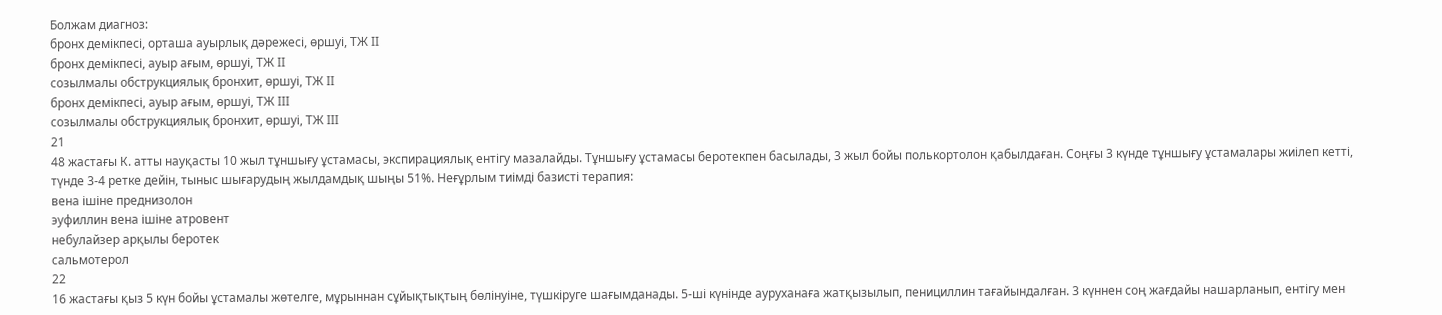Болжам диагноз:
бронх демікпесі, орташа ауырлық дәрежесі, өршуі, ТЖ II
бронх демікпесі, ауыр ағым, өршуі, ТЖ II
созылмалы обструкциялық бронхит, өршуі, ТЖ II
бронх демікпесі, ауыр ағым, өршуі, ТЖ III
созылмалы обструкциялық бронхит, өршуі, ТЖ III
21
48 жастағы К. атты науқасты 10 жыл тұншығу ұстамасы, экспирациялық ентігу мазалайды. Тұншығу ұстамасы беротекпен басылады, 3 жыл бойы полькортолон қабылдаған. Соңғы 3 күнде тұншығу ұстамалары жиілеп кетті, түнде 3-4 ретке дейін, тыныс шығарудың жылдамдық шыңы 51%. Неғұрлым тиімді базисті терапия:
вена ішіне преднизолон
эуфиллин вена ішіне атровент
небулайзер арқылы беротек
сальмотерол
22
16 жастағы қыз 5 күн бойы ұстамалы жөтелге, мұрыннан сұйықтықтың бөлінуіне, түшкіруге шағымданады. 5-ші күнінде ауруханаға жатқызылып, пенициллин тағайындалған. 3 күннен соң жағдайы нашарланып, ентігу мен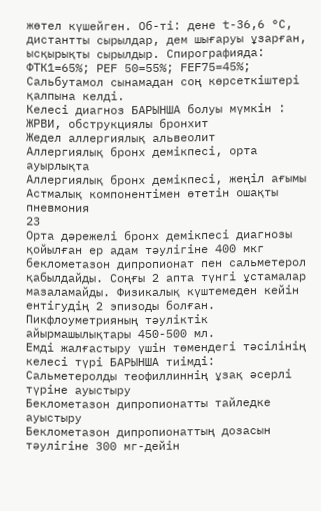жөтел күшейген. Об-ті: дене t-36,6 °С, дистантты сырылдар, дем шығаруы ұзарған, ысқырықты сырылдыр. Спирографияда: ФТК1=65%; PEF 50=55%; FEF75=45%; Сальбутамол сынамадан соң көрсеткіштері қалпына келді.
Келесі диагноз БАРЫНША болуы мүмкін :
ЖРВИ, обструкциялы бронхит
Жедел аллергиялық альвеолит
Аллергиялық бронх демікпесі, орта ауырлықта
Аллергиялық бронх демікпесі, жеңіл ағымы
Астмалық компонентімен өтетін ошақты пневмония
23
Орта дәрежелі бронх демікпесі диагнозы қойылған ер адам тәулігіне 400 мкг беклометазон дипропионат пен сальметерол қабылдайды. Соңғы 2 апта түнгі ұстамалар мазаламайды. Физикалық күштемеден кейін ентігудің 2 эпизоды болған. Пикфлоуметрияның тәуліктік айырмашылықтары 450-500 мл.
Емді жалғастыру үшін төмендегі тәсілінің келесі түрі БАРЫНША тиімді:
Сальметеролды теофиллиннің ұзақ әсерлі түріне ауыстыру
Беклометазон дипропионатты тайледке ауыстыру
Беклометазон дипропионаттың дозасын тәулігіне 300 мг-дейін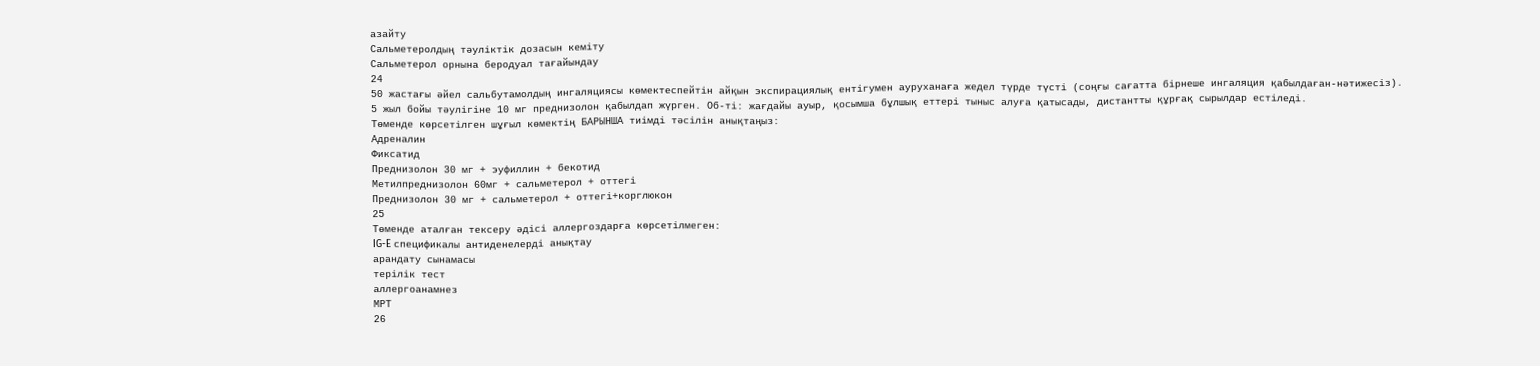азайту
Сальметеролдың тәуліктік дозасын кеміту
Сальметерол орнына беродуал тағайындау
24
50 жастағы әйел сальбутамолдың ингаляциясы көмектеспейтін айқын экспирациялық ентігумен ауруханаға жедел түрде түсті (соңғы сағатта бірнеше ингаляция қабылдаған-нәтижесіз). 5 жыл бойы тәулігіне 10 мг преднизолон қабылдап жүрген. Об-ті: жағдайы ауыр, қосымша бұлшық еттері тыныс алуға қатысады, дистантты құрғақ сырылдар естіледі.
Төменде көрсетілген шұғыл көмектің БАРЫНША тиімді тәсілін анықтаңыз:
Адреналин
Фиксатид
Преднизолон 30 мг + эуфиллин + бекотид
Метилпреднизолон 60мг + сальметерол + оттегі
Преднизолон 30 мг + сальметерол + оттегі+корглюкон
25
Төменде аталған тексеру әдісі аллергоздарға көрсетілмеген:
IG-E спецификалы антиденелерді анықтау
арандату сынамасы
терілік тест
аллергоанамнез
МРТ
26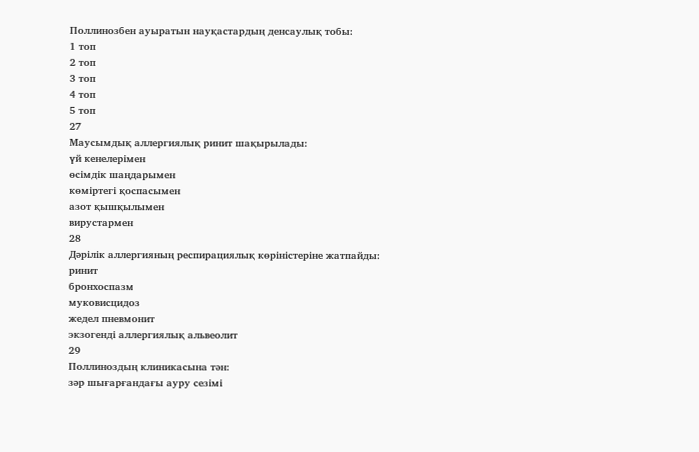Поллинозбен ауыратын науқастардың денсаулық тобы:
1 топ
2 топ
3 топ
4 топ
5 топ
27
Маусымдық аллергиялық ринит шақырылады:
үй кенелерімен
өсімдік шаңдарымен
көміртегі қоспасымен
азот қышқылымен
вирустармен
28
Дәрілік аллергияның респирациялық көріністеріне жатпайды:
ринит
бронхоспазм
муковисцидоз
жедел пневмонит
экзогенді аллергиялық альвеолит
29
Поллиноздың клиникасына тән:
зәр шығарғандағы ауру сезімі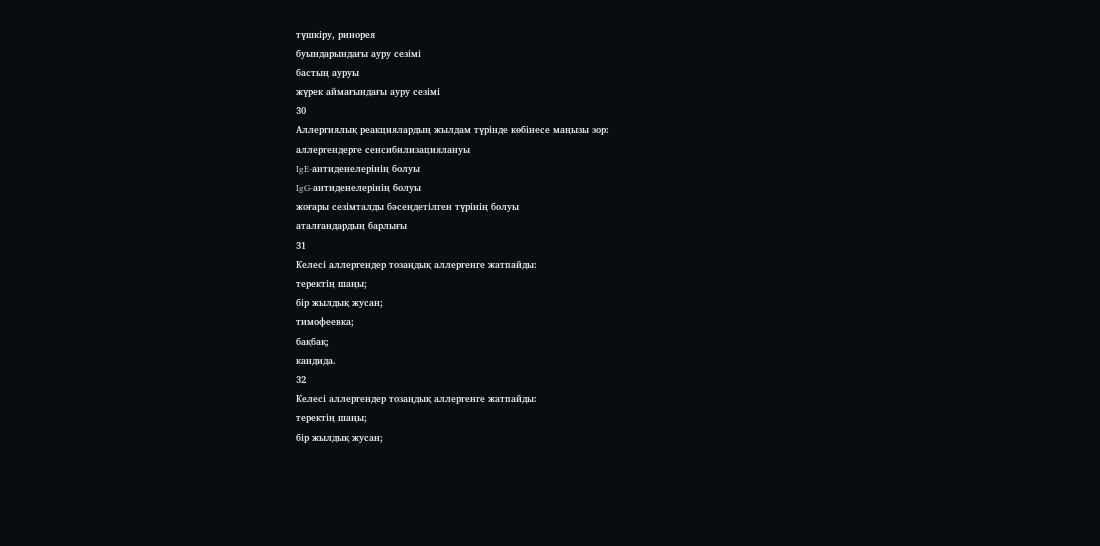түшкіру, ринорея
буындарындағы ауру сезімі
бастың ауруы
жүрек аймағындағы ауру сезімі
30
Аллергиялық реакциялардың жылдам түрінде көбінесе маңызы зор:
аллергендерге сенсибилизациялануы
IgE-антиденелерінің болуы
IgG-антиденелерінің болуы
жоғары сезімталды бәсеңдетілген түрінің болуы
аталғандардың барлығы
31
Келесі аллергендер тозаңдық аллергенге жатпайды:
теректің шаңы;
бір жылдық жусан;
тимофеевка;
бақбақ;
кандида.
32
Келесі аллергендер тозаңдық аллергенге жатпайды:
теректің шаңы;
бір жылдық жусан;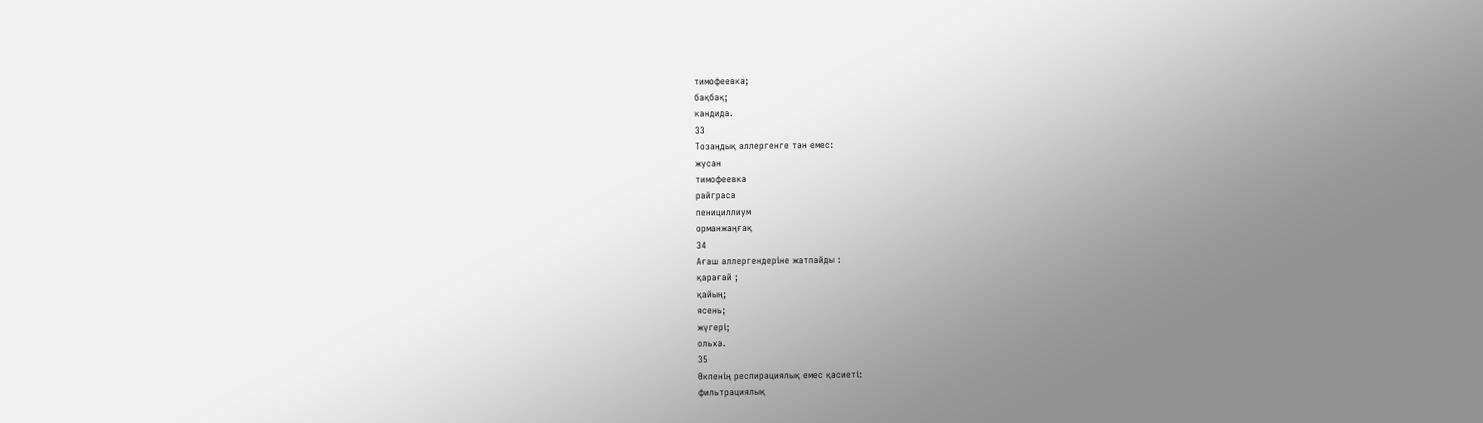тимофеевка;
бақбақ;
кандида.
33
Тозаңдық аллергенге тән емес:
жусан
тимофеевка
райграса
пенициллиум
орманжаңғақ
34
Ағаш аллергендеріне жатпайды :
қарағай ;
қайың;
ясень;
жүгері;
ольха.
35
Өкпенің респирациялық емес қасиеті:
фильтрациялық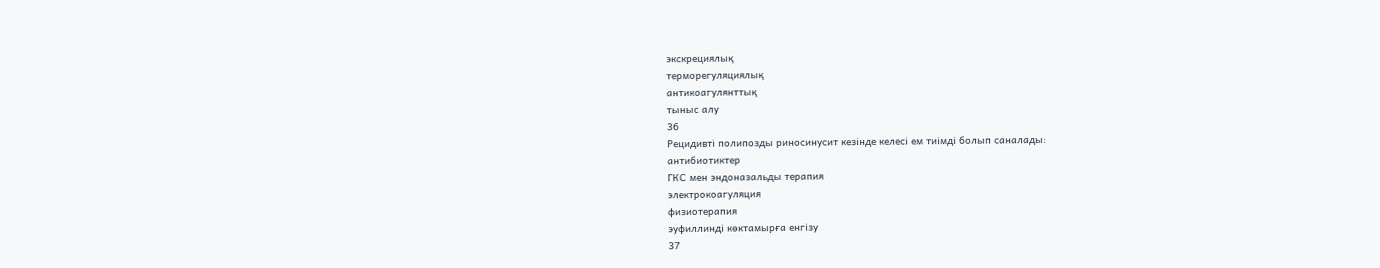экскрециялық
терморегуляциялық
антикоагулянттық
тыныс алу
36
Рецидивті полипозды риносинусит кезінде келесі ем тиімді болып саналады:
антибиотиктер
ГКС мен эндоназальды терапия
электрокоагуляция
физиотерапия
эуфиллинді көктамырға енгізу
37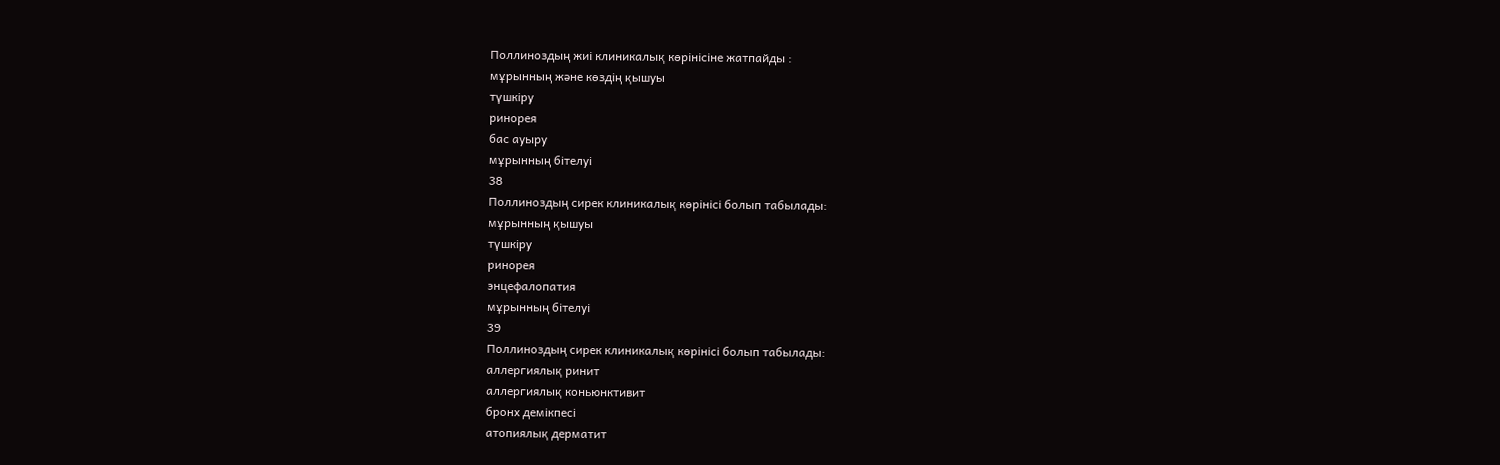Поллиноздың жиі клиникалық көрінісіне жатпайды :
мұрынның және көздің қышуы
түшкіру
ринорея
бас ауыру
мұрынның бітелуі
38
Поллиноздың сирек клиникалық көрінісі болып табылады:
мұрынның қышуы
түшкіру
ринорея
энцефалопатия
мұрынның бітелуі
39
Поллиноздың сирек клиникалық көрінісі болып табылады:
аллергиялық ринит
аллергиялық коньюнктивит
бронх демікпесі
атопиялық дерматит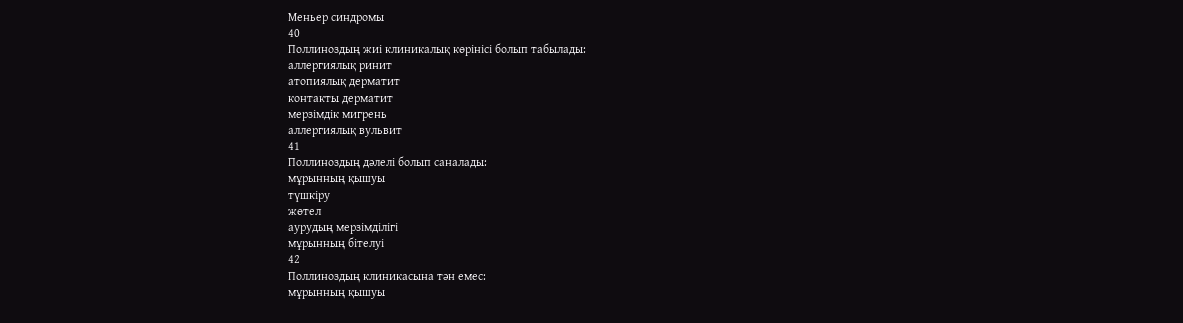Меньер синдромы
40
Поллиноздың жиі клиникалық көрінісі болып табылады:
аллергиялық ринит
атопиялық дерматит
контакты дерматит
мерзімдік мигрень
аллергиялық вульвит
41
Поллиноздың дәлелі болып саналады:
мұрынның қышуы
түшкіру
жөтел
аурудың мерзімділігі
мұрынның бітелуі
42
Поллиноздың клиникасына тән емес:
мұрынның қышуы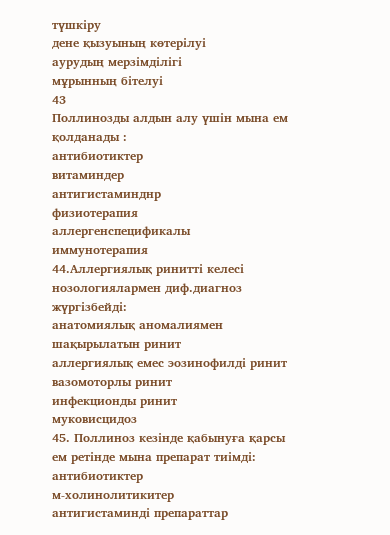түшкіру
дене қызуының көтерілуі
аурудың мерзімділігі
мұрынның бітелуі
43
Поллинозды алдын алу үшін мына ем қолданады :
антибиотиктер
витаминдер
антигистаминднр
физиотерапия
аллергенспецификалы иммунотерапия
44.Аллергиялық ринитті келесі нозологиялармен диф.диагноз жүргізбейді:
анатомиялық аномалиямен шақырылатын ринит
аллергиялық емес эозинофилді ринит
вазомоторлы ринит
инфекционды ринит
муковисцидоз
45. Поллиноз кезінде қабынуға қарсы ем ретінде мына препарат тиімді:
антибиотиктер
м-холинолитикитер
антигистаминді препараттар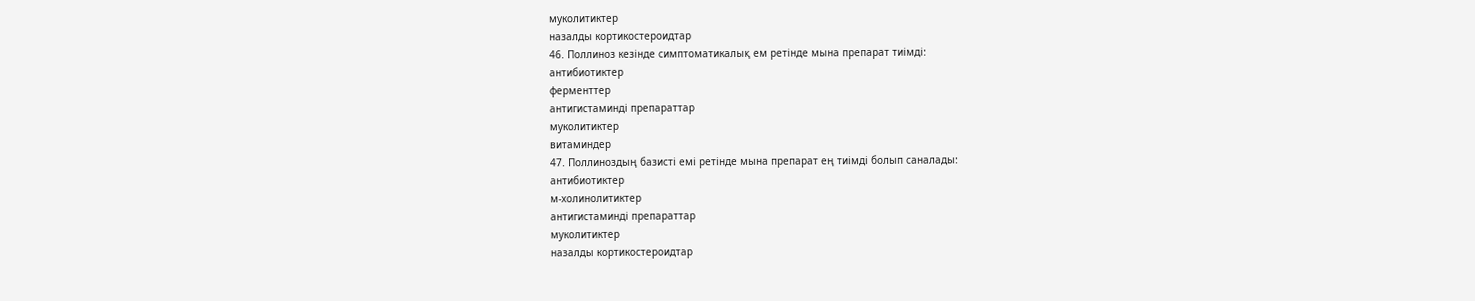муколитиктер
назалды кортикостероидтар
46. Поллиноз кезінде симптоматикалық ем ретінде мына препарат тиімді:
антибиотиктер
ферменттер
антигистаминді препараттар
муколитиктер
витаминдер
47. Поллиноздың базисті емі ретінде мына препарат ең тиімді болып саналады:
антибиотиктер
м-холинолитиктер
антигистаминді препараттар
муколитиктер
назалды кортикостероидтар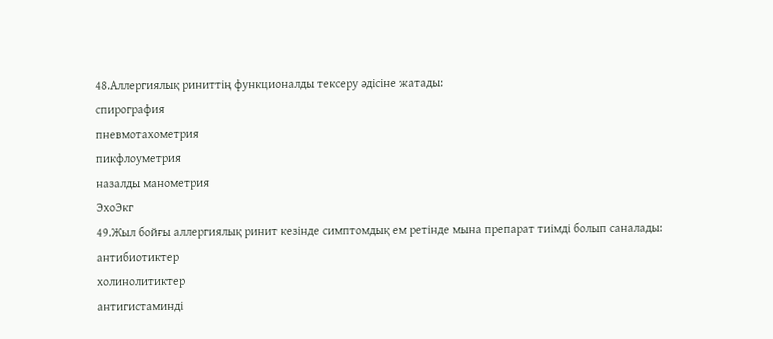48.Аллергиялық риниттің функционалды тексеру әдісіне жатады:
спирография
пневмотахометрия
пикфлоуметрия
назалды манометрия
ЭхоЭкг
49.Жыл бойғы аллергиялық ринит кезінде симптомдық ем ретінде мына препарат тиімді болып саналады:
антибиотиктер
холинолитиктер
антигистаминді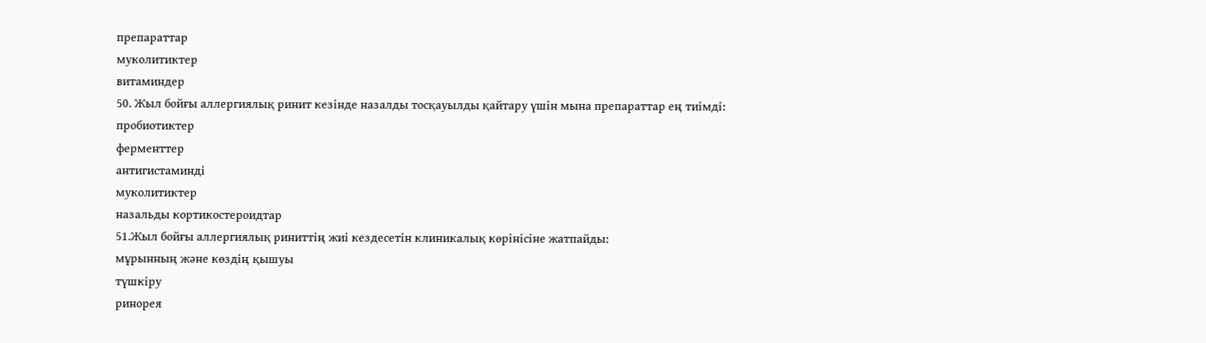препараттар
муколитиктер
витаминдер
50. Жыл бойғы аллергиялық ринит кезінде назалды тосқауылды қайтару үшін мына препараттар ең тиімді:
пробиотиктер
ферменттер
антигистаминді
муколитиктер
назальды кортикостероидтар
51.Жыл бойғы аллергиялық риниттің жиі кездесетін клиникалық көрінісіне жатпайды:
мұрынның және көздің қышуы
түшкіру
ринорея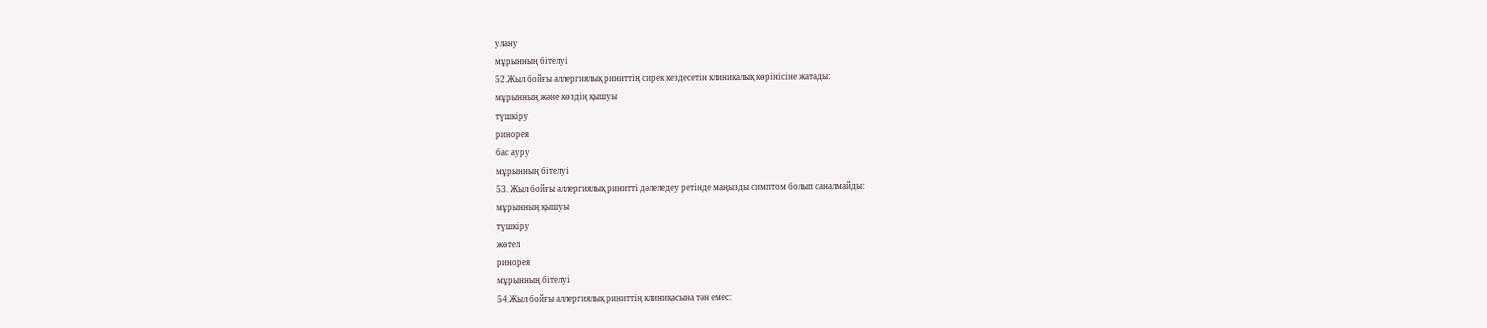улану
мұрынның бітелуі
52.Жыл бойғы аллергиялық риниттің сирек кездесетін клиникалық көрінісіне жатады:
мұрынның және көздің қышуы
түшкіру
ринорея
бас ауру
мұрынның бітелуі
53. Жыл бойғы аллергиялық ринитті дәлеледеу ретінде маңызды симптом болып саналмайды:
мұрынның қышуы
түшкіру
жөтел
ринорея
мұрынның бітелуі
54.Жыл бойғы аллергиялық риниттің клиникасына тән емес: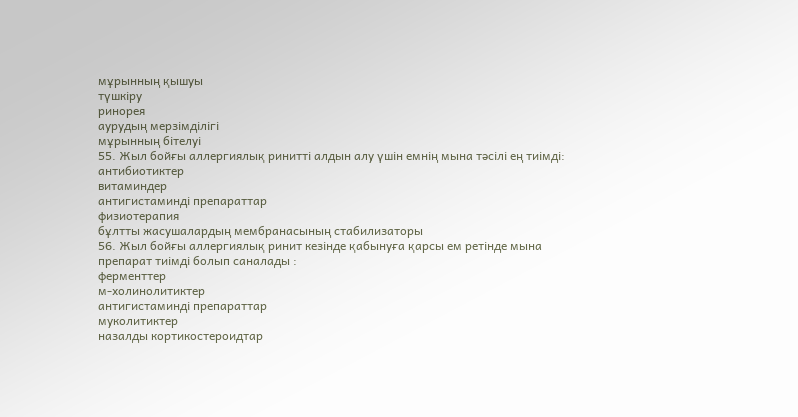мұрынның қышуы
түшкіру
ринорея
аурудың мерзімділігі
мұрынның бітелуі
55. Жыл бойғы аллергиялық ринитті алдын алу үшін емнің мына тәсілі ең тиімді:
антибиотиктер
витаминдер
антигистаминді препараттар
физиотерапия
бұлтты жасушалардың мембранасының стабилизаторы
56. Жыл бойғы аллергиялық ринит кезінде қабынуға қарсы ем ретінде мына препарат тиімді болып саналады :
ферменттер
м-холинолитиктер
антигистаминді препараттар
муколитиктер
назалды кортикостероидтар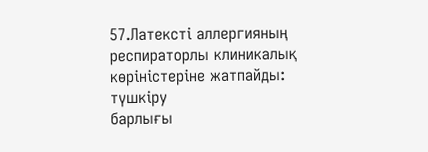57.Латексті аллергияның респираторлы клиникалық көріністеріне жатпайды:
түшкіру
барлығы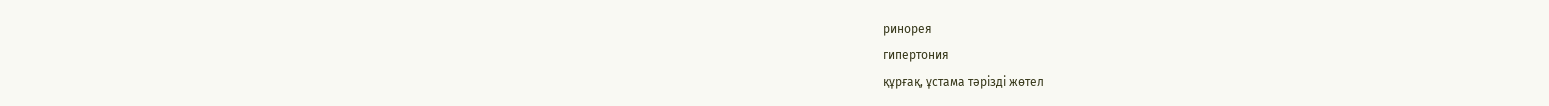ринорея
гипертония
құрғақ, ұстама тәрізді жөтел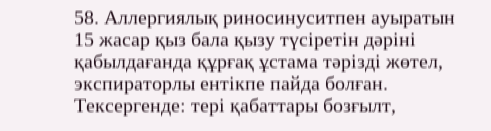58. Аллергиялық риносинуситпен ауыратын 15 жасар қыз бала қызу түсіретін дәріні қабылдағанда құрғақ ұстама тәрізді жөтел, экспираторлы ентікпе пайда болған. Тексергенде: тері қабаттары бозғылт,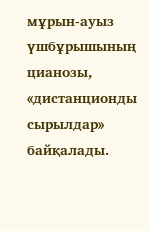мұрын-ауыз үшбұрышының цианозы, «дистанционды сырылдар» байқалады.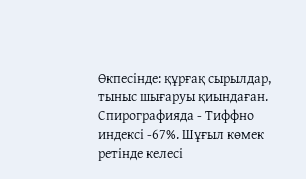Өкпесінде: құрғақ сырылдар, тыныс шығаруы қиындаған. Спирографияда - Тиффно индексі -67%. Шұғыл көмек ретінде келесі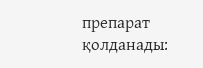препарат қолданады: